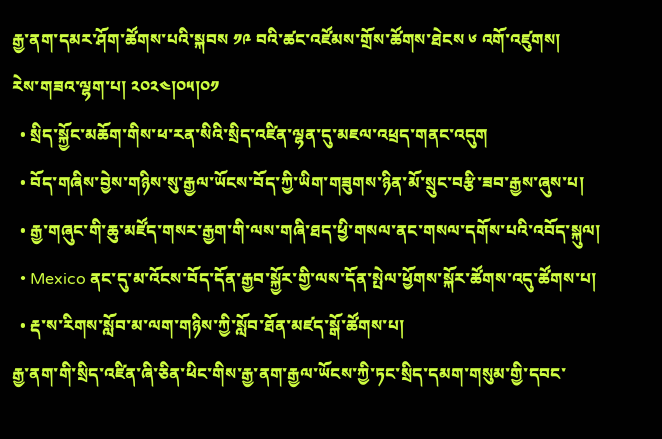རྒྱ་ནག་དམར་ཤོག་ཚོགས་པའི་སྐབས ༡༩ བའི་ཚང་འཛོམས་གྲོས་ཚོགས་ཐེངས ༦ འགོ་འཛུགས།
རེས་གཟའ་ལྷག་པ། ༢༠༢༤།༠༥།༠༡
  • སྲིད་སྐྱོང་མཆོག་གིས་ཕ་རན་སིའི་སྲིད་འཛིན་ལྷན་དུ་མཇལ་འཕྲད་གནང་འདུག
  • བོད་གཞིས་བྱེས་གཉིས་སུ་རྒྱལ་ཡོངས་བོད་ཀྱི་ཡིག་གཟུགས་ཉིན་མོ་སྲུང་བརྩི་ཟབ་རྒྱས་ཞུས་པ།
  • རྒྱ་གཞུང་གི་ཆུ་མཛོད་གསར་རྒྱག་གི་ལས་གཞི་ཐད་ཕྱི་གསལ་ནང་གསལ་དགོས་པའི་འབོད་སྐུལ།
  • Mexico ནང་དུ་མ་འོངས་བོད་དོན་རྒྱབ་སྐྱོར་གྱི་ལས་དོན་སྤེལ་ཕྱོགས་སྐོར་ཚོགས་འདུ་ཚོགས་པ།
  • རྡ་ས་རིགས་སློབ་མ་ལག་གཉིས་ཀྱི་སློབ་ཐོན་མཛད་སྒོ་ཚོགས་པ།
རྒྱ་ནག་གི་སྲིད་འཛིན་ཞི་ཅིན་ཕིང་གིས་རྒྱ་ནག་རྒྱལ་ཡོངས་ཀྱི་ཏང་སྲིད་དམག་གསུམ་གྱི་དབང་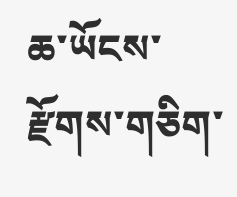ཆ་ཡོངས་རྫོགས་གཅིག་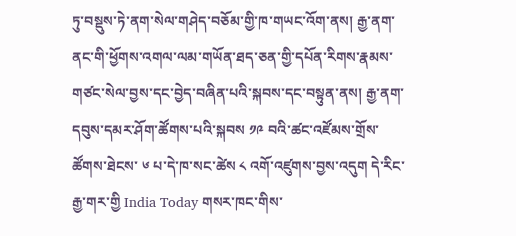ཏུ་བསྡུས་ཏེ་ནག་སེལ་གཤེད་བཅོམ་གྱི་ཁ་གཡང་འོག་ནས། རྒྱ་ནག་ནང་གི་ཕྱོགས་འགལ་ལམ་གཡོན་ཐད་ཅན་གྱི་དཔོན་རིགས་རྣམས་གཙང་སེལ་བྱས་དང་བྱེད་བཞིན་པའི་སྐབས་དང་བསྟུན་ནས། རྒྱ་ནག་དབུས་དམར་ཤོག་ཚོགས་པའི་སྐབས ༡༩ བའི་ཚང་འཛོམས་གྲོས་ཚོགས་ཐེངས་ ༦ པ་དེ་ཁ་སང་ཚེས ༨ འགོ་འཛུགས་བྱས་འདུག དེ་རིང་རྒྱ་གར་གྱི India Today གསར་ཁང་གིས་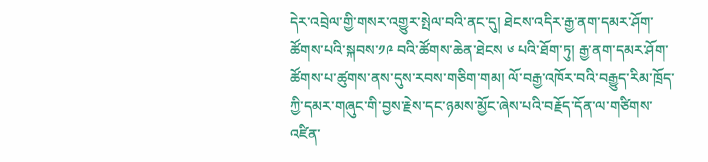དེར་འབྲེལ་གྱི་གསར་འགྱུར་སྤེལ་བའི་ནང་དུ། ཐེངས་འདིར་རྒྱ་ནག་དམར་ཤོག་ཚོགས་པའི་སྐབས་༡༩ བའི་ཚོགས་ཆེན་ཐེངས ༦ པའི་ཐོག་ཏུ། རྒྱ་ནག་དམར་ཤོག་ཚོགས་པ་ཚུགས་ནས་དུས་རབས་གཅིག་གམ། ལོ་བརྒྱ་འཁོར་བའི་བརྒྱུད་རིམ་ཁྲོད་ཀྱི་དམར་གཞུང་གི་བྱས་རྗེས་དང་ཉམས་མྱོང་ཞེས་པའི་བརྗོད་དོན་ལ་གཙིགས་འཛིན་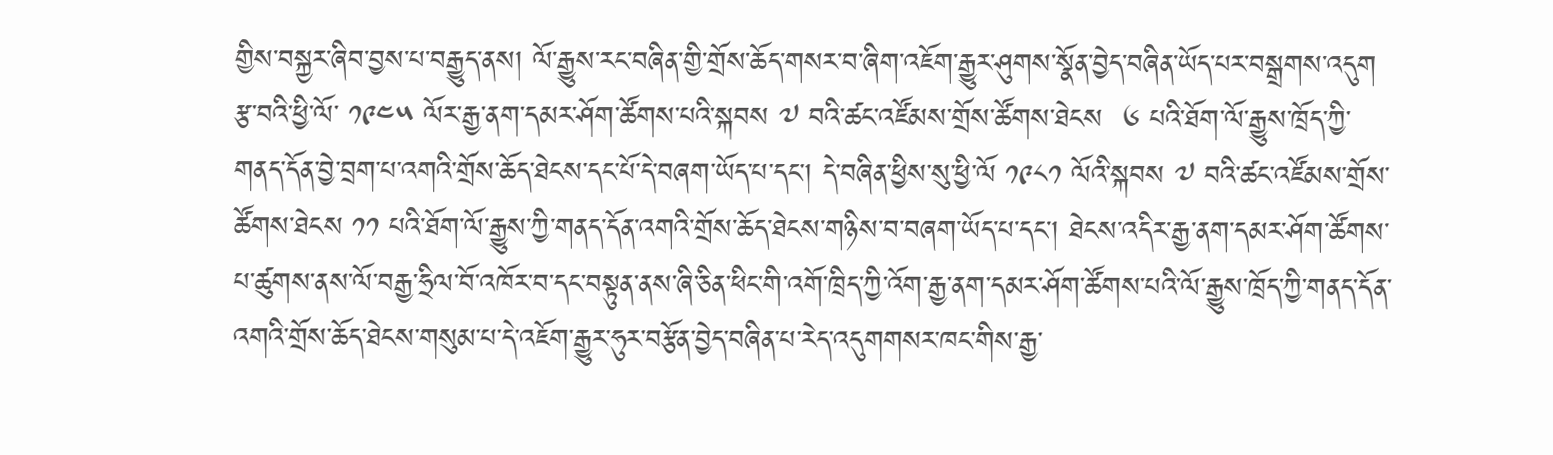གྱིས་བསྐྱར་ཞིབ་བྱས་པ་བརྒྱུད་ནས། ལོ་རྒྱུས་རང་བཞིན་གྱི་གྲོས་ཆོད་གསར་བ་ཞིག་འཇོག་རྒྱུར་ཤུགས་སྣོན་བྱེད་བཞིན་ཡོད་པར་བསྒྲགས་འདུག
རྩ་བའི་ཕྱི་ལོ་ ༡༩༤༥ ལོར་རྒྱ་ནག་དམར་ཤོག་ཚོགས་པའི་སྐབས ༧ བའི་ཚང་འཛོམས་གྲོས་ཚོགས་ཐེངས  ༦ པའི་ཐོག་ལོ་རྒྱུས་ཁྲོད་ཀྱི་གནད་དོན་བྱེ་བྲག་པ་འགའི་གྲོས་ཆོད་ཐེངས་དང་པོ་དེ་བཞག་ཡོད་པ་དང་། དེ་བཞིན་ཕྱིས་སུ་ཕྱི་ལོ ༡༩༨༡ ལོའི་སྐབས ༧ བའི་ཚང་འཛོམས་གྲོས་ཚོགས་ཐེངས ༡༡ པའི་ཐོག་ལོ་རྒྱུས་ཀྱི་གནད་དོན་འགའི་གྲོས་ཆོད་ཐེངས་གཉིས་བ་བཞག་ཡོད་པ་དང་། ཐེངས་འདིར་རྒྱ་ནག་དམར་ཤོག་ཚོགས་པ་ཚུགས་ནས་ལོ་བརྒྱ་ཧྲིལ་བོ་འཁོར་བ་དང་བསྟུན་ནས་ཞི་ཅིན་ཕིང་གི་འགོ་ཁྲིད་ཀྱི་འོག་རྒྱ་ནག་དམར་ཤོག་ཚོགས་པའི་ལོ་རྒྱུས་ཁྲོད་ཀྱི་གནད་དོན་འགའི་གྲོས་ཆོད་ཐེངས་གསུམ་པ་དེ་འཇོག་རྒྱུར་ཧུར་བརྩོན་བྱེད་བཞིན་པ་རེད་འདུགགསར་ཁང་གིས་རྒྱ་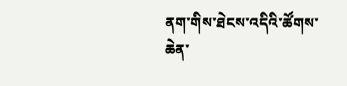ནག་གིས་ཐེངས་འདིའི་ཚོགས་ཆེན་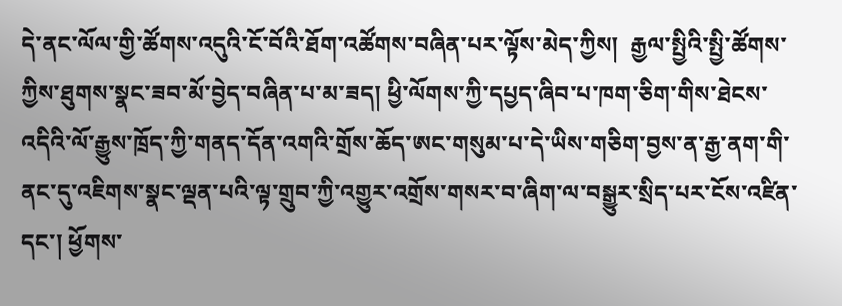དེ་ནང་ལོལ་གྱི་ཚོགས་འདུའི་ངོ་བོའི་ཐོག་འཚོགས་བཞིན་པར་ལྟོས་མེད་ཀྱིས།  རྒྱལ་སྤྱིའི་སྤྱི་ཚོགས་ཀྱིས་ཐུགས་སྣང་ཟབ་མོ་བྱེད་བཞིན་པ་མ་ཟད། ཕྱི་ལོགས་ཀྱི་དཔྱད་ཞིབ་པ་ཁག་ཅིག་གིས་ཐེངས་འདིའི་ལོ་རྒྱུས་ཁྲོད་ཀྱི་གནད་དོན་འགའི་གྲོས་ཆོད་ཨང་གསུམ་པ་དེ་ཡིས་གཅིག་བྱས་ན་རྒྱ་ནག་གི་ནང་དུ་འཇིགས་སྣང་ལྡན་པའི་ལྟ་གྲུབ་ཀྱི་འགྱུར་འགྲོས་གསར་བ་ཞིག་ལ་བསྒྱུར་སྲིད་པར་ངོས་འཛིན་དང་། ཕྱོགས་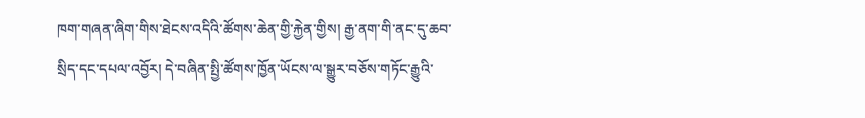ཁག་གཞན་ཞིག་གིས་ཐེངས་འདིའི་ཚོགས་ཆེན་གྱི་རྐྱེན་གྱིས། རྒྱ་ནག་གི་ནང་དུ་ཆབ་སྲིད་དང་དཔལ་འབྱོར། དེ་བཞིན་སྤྱི་ཚོགས་ཁྱོན་ཡོངས་ལ་སྒྱུར་བཅོས་གཏོང་རྒྱུའི་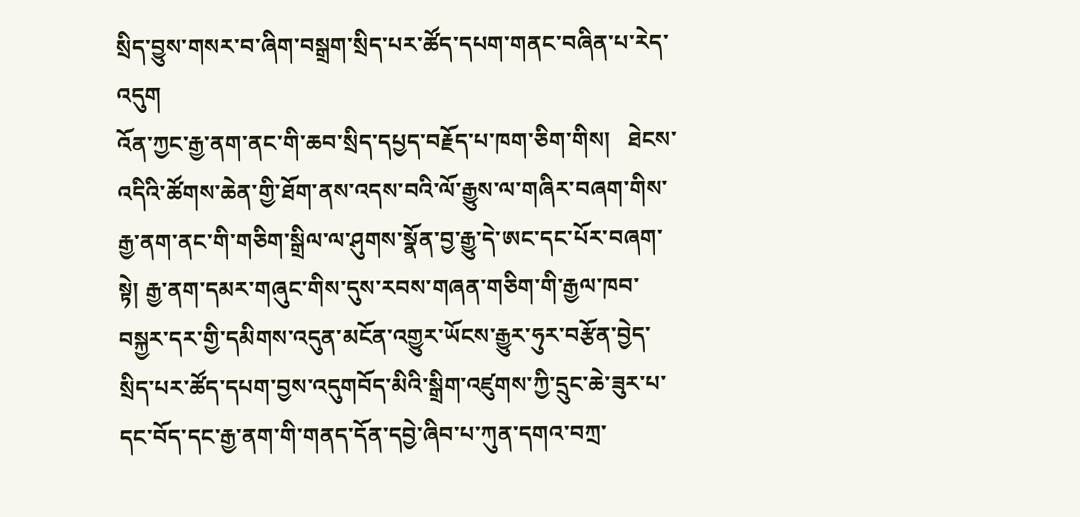སྲིད་བྱུས་གསར་བ་ཞིག་བསྒྲག་སྲིད་པར་ཚོད་དཔག་གནང་བཞིན་པ་རེད་འདུག
འོན་ཀྱང་རྒྱ་ནག་ནང་གི་ཆབ་སྲིད་དཔྱད་བརྗོད་པ་ཁག་ཅིག་གིས།   ཐེངས་འདིའི་ཚོགས་ཆེན་གྱི་ཐོག་ནས་འདས་བའི་ལོ་རྒྱུས་ལ་གཞིར་བཞག་གིས་རྒྱ་ནག་ནང་གི་གཅིག་སྒྲིལ་ལ་ཤུགས་སྣོན་བྱ་རྒྱུ་དེ་ཨང་དང་པོར་བཞག་སྟེ། རྒྱ་ནག་དམར་གཞུང་གིས་དུས་རབས་གཞན་གཅིག་གི་རྒྱལ་ཁབ་བསྐྱར་དར་གྱི་དམིགས་འདུན་མངོན་འགྱུར་ཡོངས་རྒྱུར་ཧུར་བརྩོན་བྱེད་སྲིད་པར་ཚོད་དཔག་བྱས་འདུགབོད་མིའི་སྒྲིག་འཛུགས་ཀྱི་དྲུང་ཆེ་ཟུར་པ་དང་བོད་དང་རྒྱ་ནག་གི་གནད་དོན་དབྱེ་ཞིབ་པ་ཀུན་དགའ་བཀྲ་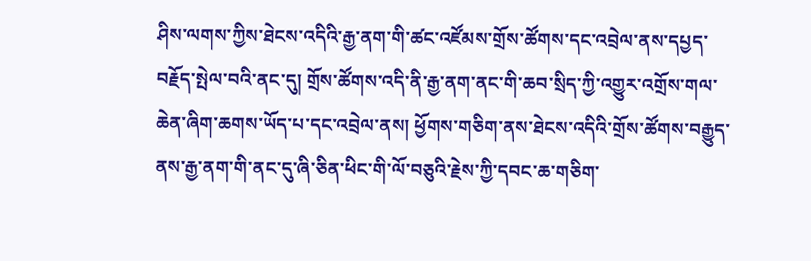ཤིས་ལགས་ཀྱིས་ཐེངས་འདིའི་རྒྱ་ནག་གི་ཚང་འཛོམས་གྲོས་ཚོགས་དང་འབྲེལ་ནས་དཔྱད་བརྗོད་སྤེལ་བའི་ནང་དུ། གྲོས་ཚོགས་འདི་ནི་རྒྱ་ནག་ནང་གི་ཆབ་སྲིད་ཀྱི་འགྱུར་འགྲོས་གལ་ཆེན་ཞིག་ཆགས་ཡོད་པ་དང་འབྲེལ་ནས། ཕྱོགས་གཅིག་ནས་ཐེངས་འདིའི་གྲོས་ཚོགས་བརྒྱུད་ནས་རྒྱ་ནག་གི་ནང་དུ་ཞི་ཅིན་ཕིང་གི་ལོ་བཅུའི་རྗེས་ཀྱི་དབང་ཆ་གཅིག་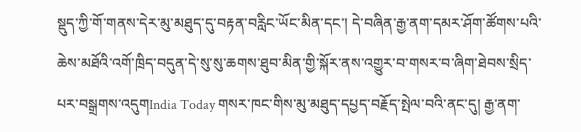སྡུད་ཀྱི་གོ་གནས་དེར་མུ་མཐུད་དུ་བརྟན་བརླིང་ཡོང་མིན་དང་། དེ་བཞིན་རྒྱ་ནག་དམར་ཤོག་ཚོགས་པའི་ཆེས་མཐོའི་འགོ་ཁྲིད་བདུན་དེ་སུ་སུ་ཆགས་ཐུབ་མིན་གྱི་སྐོར་ནས་འགྱུར་བ་གསར་བ་ཞིག་ཐེབས་སྲིད་པར་བསྒྲགས་འདུགIndia Today གསར་ཁང་གིས་མུ་མཐུད་དཔྱད་བརྗོད་སྤེལ་བའི་ནང་དུ། རྒྱ་ནག་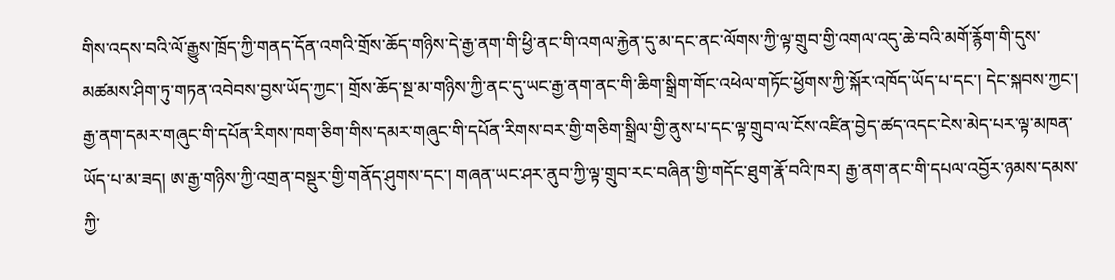གིས་འདས་བའི་ལོ་རྒྱུས་ཁྲོད་ཀྱི་གནད་དོན་འགའི་གྲོས་ཆོད་གཉིས་དེ་རྒྱ་ནག་གི་ཕྱི་ནང་གི་འགལ་རྐྱེན་དུ་མ་དང་ནང་ལོགས་ཀྱི་ལྟ་གྲུབ་གྱི་འགལ་འདུ་ཆེ་བའི་མགོ་རྙོག་གི་དུས་མཚམས་ཤིག་ཏུ་གཏན་འབེབས་བྱས་ཡོད་ཀྱང་། གྲོས་ཆོད་སྔ་མ་གཉིས་ཀྱི་ནང་དུ་ཡང་རྒྱ་ནག་ནང་གི་ཆིག་སྒྲིག་གོང་འཕེལ་གཏོང་ཕྱོགས་ཀྱི་སྐོར་འཁོད་ཡོད་པ་དང་། དེང་སྐབས་ཀྱང་། རྒྱ་ནག་དམར་གཞུང་གི་དཔོན་རིགས་ཁག་ཅིག་གིས་དམར་གཞུང་གི་དཔོན་རིགས་བར་གྱི་གཅིག་སྒྲིལ་གྱི་ནུས་པ་དང་ལྟ་གྲུབ་ལ་ངོས་འཛིན་བྱེད་ཚད་འདང་ངེས་མེད་པར་ལྟ་མཁན་ཡོད་པ་མ་ཟད། ཨ་རྒྱ་གཉིས་ཀྱི་འགྲན་བསྡུར་གྱི་གནོད་ཤུགས་དང་། གཞན་ཡང་ཤར་ནུབ་ཀྱི་ལྟ་གྲུབ་རང་བཞིན་གྱི་གདོང་ཐུག་རྣོ་བའི་ཁར། རྒྱ་ནག་ནང་གི་དཔལ་འབྱོར་ཉམས་དམས་ཀྱི་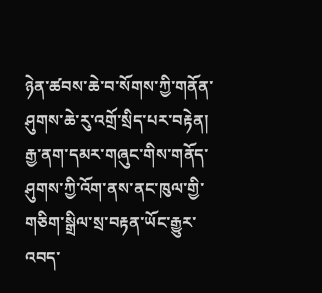ཉེན་ཚབས་ཆེ་བ་སོགས་ཀྱི་གནོན་ཤུགས་ཆེ་རུ་འགྲོ་སྲིད་པར་བརྟེན།  རྒྱ་ནག་དམར་གཞུང་གིས་གནོད་ཤུགས་ཀྱི་འོག་ནས་ནང་ཁུལ་གྱི་གཅིག་སྒྲིལ་སྲ་བརྟན་ཡོང་རྒྱུར་འབད་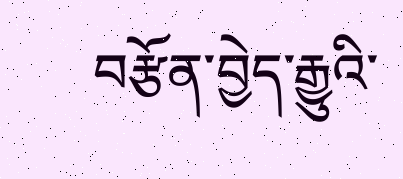བརྩོན་བྱེད་རྒྱུའི་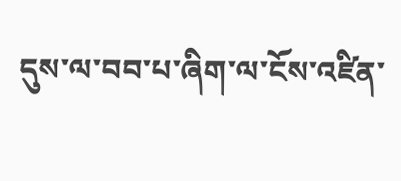དུས་ལ་བབ་པ་ཞིག་ལ་ངོས་འཛིན་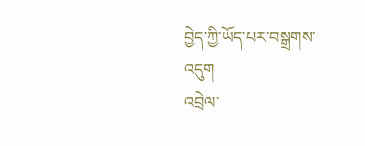བྱེད་ཀྱི་ཡོད་པར་བསྒྲགས་འདུག
འབྲེལ་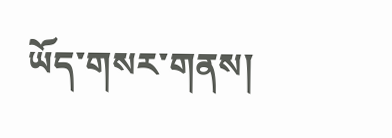ཡོད་གསར་གནས།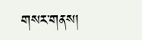གསར་གནས།